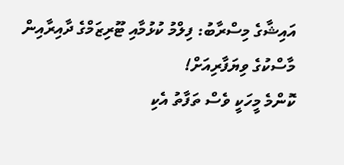އައިޝާގެ މިސްރާބު: ފިލްމު ކުޅުމާއި ޓޫރިޒަމްގެ ދާއިރާއިން މާސްކުގެ ވިޔަފާރިއަށް!
ކޮންމެ މީހަކީ ވެސް ތަފާތު އެކި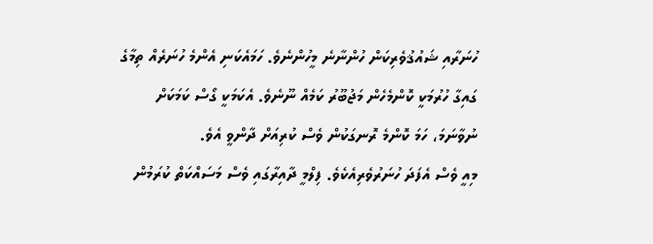ހުނަރާއި ޝައުޤުވެރިކަން ހުންނާނެ މީހުންނެވެ. ހަމައެކަނި އެންމެ ހުނަރެއް ތިމާގެ ގައިގާ ހުރުމަކީ ކޮންމެހެން މަޖުބޫރު ކަމެއް ނޫނެވެ. އެކަމަކީ ގޯސް ކަމަކަށް ނުވާނަމަ، ހަމަ ކޮންމެ ރޮނގަކުން ވެސް ކުރިއަށް ދާންވީ އެވެ.
މިއީ ވެސް އެފަދަ ހުނަރުވެރިއެކެވެ. ފިލްމީ ދާއިރާގައި ވެސް މަސައްކަތް ކުރަމުން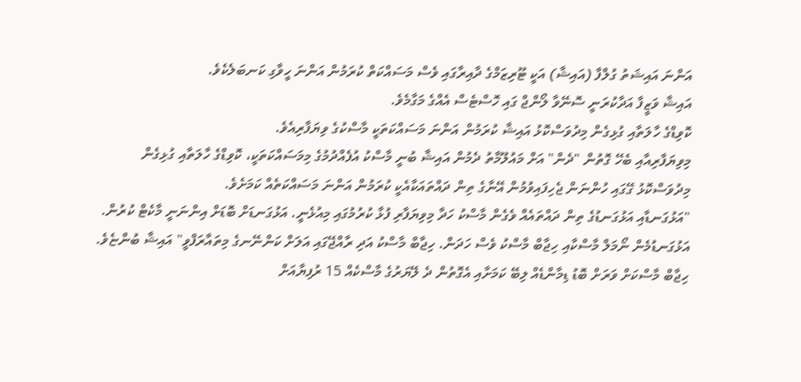އަންނަ އައިޝަތު ގުލްފާ (އައިޝާ) އަކީ ޓޫރިޒަމްގެ ދާއިރާގައި ވެސް މަސައްކަތް ކުރަމުން އަންނަ ހީވާގި ކަނބަލެކެވެ.
އައިޝާ ވަޒީފާ އަދާކުރަނީ ސޮނޭވާ ލޯންޖް ގައި ހޮސްޓެސް އެއްގެ މަގާމެވެ.
ކޮވިޑްގެ ހާލަތާއި ގުޅިގެން މިދުވަސްކޮޅު އައިޝާ ކުރަމުން އަންނަ މަސައްކަތަކީ މާސްކުގެ ވިޔަފާރިއެވެ.
މިވިޔަފާރިއާއި ބެހޭ ގޮތުން "ދެން" އަށް މައުލޫމާތު ދެމުން އައިޝާ ބުނީ މާސްކު އުފެއްދުމުގެ މިމަސައްކަތަކީ، ކޮވިޑްގެ ހާލަތާއި ގުޅިގެން މިދުވަސްކޮޅު ގޭގައި ހުންނަން ޖެހިފައިވުމުން އޭނާގެ ތިން ދައްތައަކާއެކީ ކުރަމުން އަންނަ މަސައްކަތެއް ކަމަށެވެ.
"އަޅުގަނޑާއި އަޅުގަނޑުގެ ތިން ދައްތައެއް ވެގެން މާސްކު ހަދާ މިވިޔަފާރި ފުޅާ ކުރުމުގައި މިއުޅެނީ. އަޅުގަނޑަށް ބޮޑަށް އިންނަނީ މާކެޓް ކުރުން. އަޅުގަނޑުމެން ނޯމަލް މާސްކާއި ހިޖާބް މާސްކު ވެސް ހަދަން. ހިޖާބް މާސްކު އަދި ރާއްޖޭގައި އަލަށް ކަންނޭނގެ މިތައާރަފްވީ" އައިޝާ ބުންޏެވެ.
ހިޖާބް މާސްކަށް ވަރަށް ބޮޑު ޑިމާންޑެއް ލިބޭ ކަމަށާއި އެގޮތުން ދެ ލޭޔަރުގެ މާސްކެއް 15 ރުފިޔާއަށް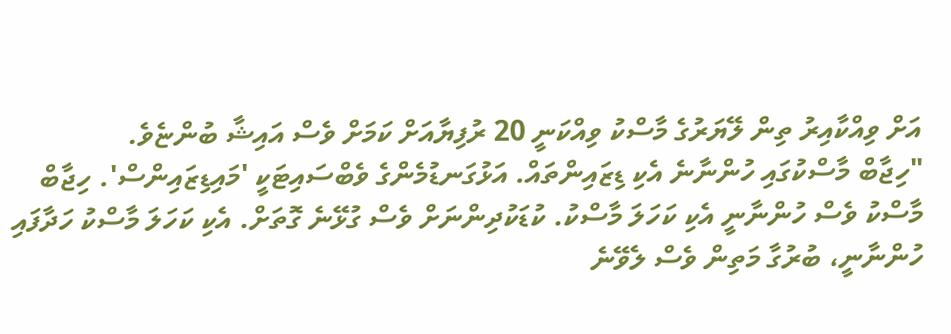އަށް ވިއްކާއިރު ތިން ލޭޔަރުގެ މާސްކު ވިއްކަނީ 20 ރުފިޔާއަށް ކަމަށް ވެސް އައިޝާ ބުންޏެވެ.
"ހިޖާބް މާސްކުގައި ހުންނާނެ އެކި ޑިޒައިންތައް. އަޅުގަނޑުމެންގެ ވެބްސައިޓަކީ 'މައިޑިޒައިންސް'. ހިޖާބް މާސްކު ވެސް ހުންނާނީ އެކި ކަހަލަ މާސްކު. ކުޑަކުދިންނަށް ވެސް ގުޅޭނެ ގޮތަށް. އެކި ކަހަލަ މާސްކު ހަދާފައި ހުންނާނީ، ބުރުގާ މަތިން ވެސް ލެވޭނެ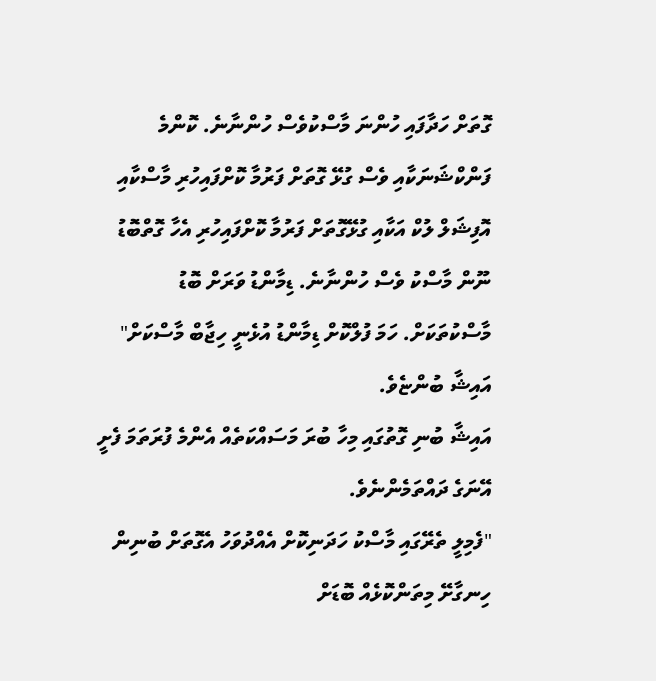ގޮތަށް ހަދާފައި ހުންނަ މާސްކުވެސް ހުންނާނެ. ކޮންމެ ފަންކްޝަނަކާއި ވެސް ގުޅޭ ގޮތަށް ފަރުމާ ކޮށްފައިހުރި މާސްކާއި އޮފިޝަލް ލުކް އަކާއި ގުޅޭގޮތަށް ފަރުމާ ކޮށްފައިހުރި އެހާ ގޮތްބޮޑު ނޫން މާސްކު ވެސް ހުންނާނެ. ޑިމާންޑު ވަރަށް ބޮޑު މާސްކުތަކަށް. ހަމަ ފުލްކޮށް ޑިމާންޑު އުޅެނީ ހިޖާބް މާސްކަށް" އައިޝާ ބުންޏެވެ.
އައިޝާ ބުނި ގޮތުގައި މިހާ ބުރަ މަސައްކަތެއް އެންމެ ފުރަތަމަ ފެށީ އޭނަގެ ދައްތަމެންނެވެ.
"ފެމިލީ ތެރޭގައި މާސްކު ހަދަނިކޮށް އެއްދުވަހު އެގޮތަށް ބުނިން ހިނގާށޭ މިތަންކޮޅެއް ބޮޑަށް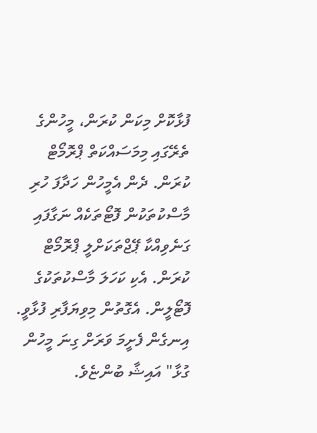ފުޅާކޮށް މިކަން ކުރަން، މީހުންގެ ތެރޭގައި މިމަސައްކަތް ޕްރޮމޯޓް ކުރަން. ދެން އެމީހުން ހަދާފަ ހުރި މާސްކުތަކުން ފޮޓޯތަކެއް ނަގާފައި ގަނެވިއްކާ ޕޭޖްތަކަށްލީ ޕްރޮމޯޓް ކުރަން. އެކި ކަހަލަ މާސްކުތަކުގެ ފޮޓޯލީން. އެގޮތުން މިވިޔަފާރި ފުޅާވީ. އިނގެން ފެށީމަ ވަރަށް ގިނަ މީހުން ގުޅާ" އައިޝާ ބުންޏެވެ.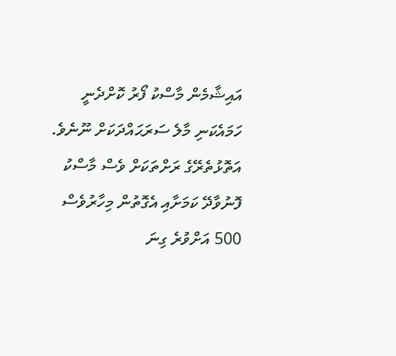އައިޝާމެން މާސްކު ފޯރު ކޮށްދެނީ ހަމައެކަނި މާލެ ސަރަޙައްދަކަށް ނޫނެވެ. އަތޮޅުތެރޭގެ ރަށްތަކަށް ވެސް މާސްކު ފޮނުވާދޭ ކަމަށާއި އެގޮތުން މިހާރުވެސް 500 އަށްވުރެ ގިނަ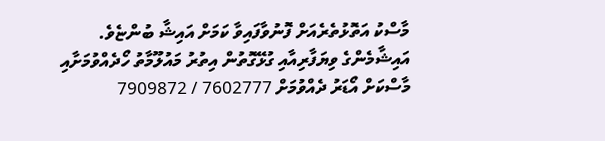މާސްކު އަތޮޅުތެރެއަށް ފޮނުވާފައިވާ ކަމަށް އައިޝާ ބުންޏެވެ.
އައިޝާމެންގެ ވިޔަފާރިއާއި ގުޅޭގޮތުން އިތުރު މައުލޫމާތު ހޯދެއްވުމަށާއި މާސްކަށް އޯޑަރު ދެއްވުމަށް 7602777 / 7909872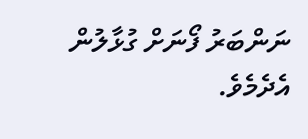ނަންބަރު ފޯނަށް ގުޅާލުން އެދެމެވެ.